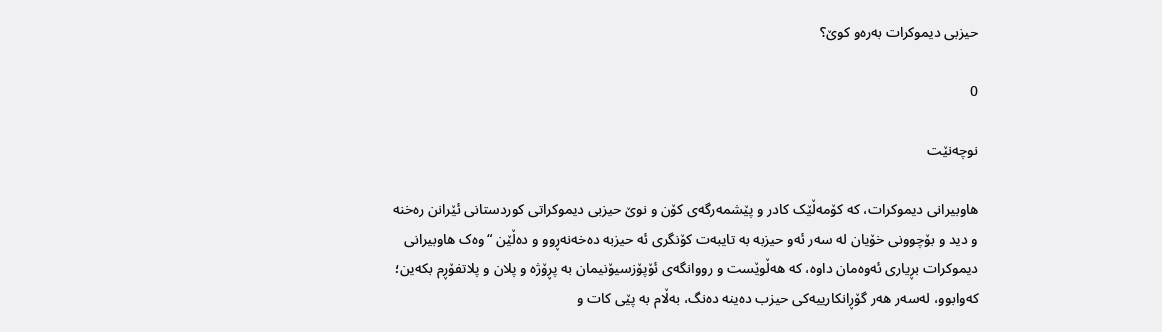حیزبی دیموکرات بەرەو کوێ؟

0

نوچەنێت

هاوبیرانی دیموکرات، کە کۆمەڵێک کادر و پێشمەرگەی کۆن و نوێ حیزبی دیموکراتی کوردستانی ئێرانن رەخنە و دید و بۆچوونی خۆیان لە سەر ئەو حیزبە بە تایبەت کۆنگری ئە حیزبە دەخەنەڕوو و دەڵێن “وەک ھاوبیرانی دیموکرات بڕیاری ئەوەمان داوە، کە ھەڵوێست و رووانگەی ئۆپۆزسیۆنیمان بە پڕۆژە و پلان و پلاتفۆڕم بکەین؛ کەوابوو، لەسەر ھەر گۆڕانکارییەکی حیزب دەینە دەنگ، بەڵام بە پێی کات و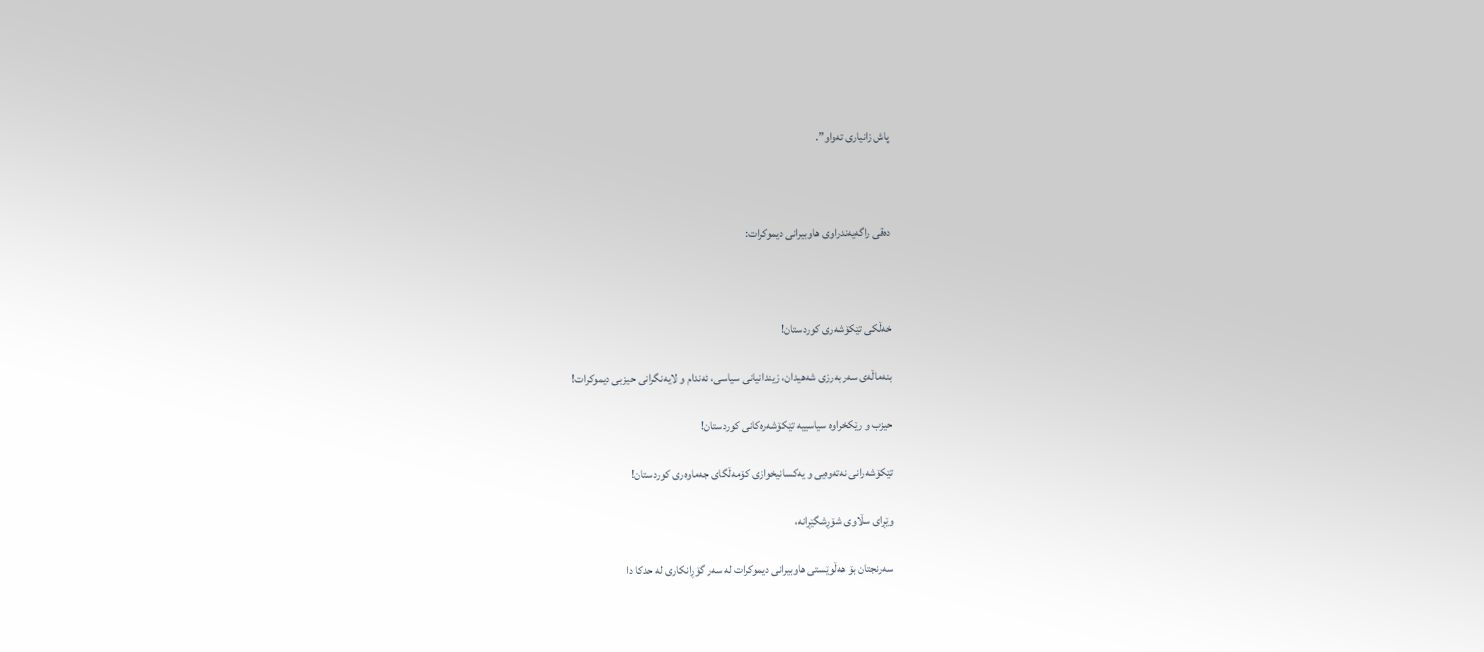پاش زانیاری تەواو”.



دەقی راگەیەندراوی هاوبیرانی دیموکرات:



خەڵکی تێکۆشەری کوردستان!

بنەماڵەی سەربەرزی شەھیدان، زیندانیانی سیاسی، ئەندام و لایەنگرانی حیزبی دیموکرات!

حیزب و رێکخراوە سیاسییە تێکۆشەرەکانی کوردستان!

تێکۆشەرانی نەتەوەیی و یەکسانیخوازی کۆمەڵگای جەماوەری کوردستان!

وێڕای سڵاوی شۆڕشگێڕانە،

سەرنجتان بۆ ھەڵوێستی ھاوبیرانی دیموکرات لە سەر گۆڕانکاری لە حدکا دا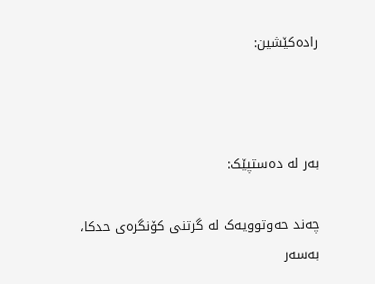رادەکێشین:



بەر لە دەستپێک:

چەند حەوتوویەک لە گرتنی کۆنگرەی حدکا، بەسەر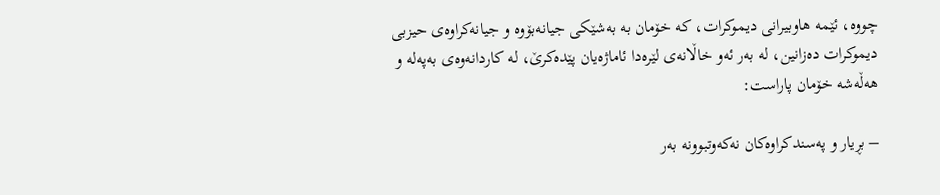چووە، ئێمە ھاوبیرانی دیموکرات، کە خۆمان بە بەشێکی جیانەبۆوە و جیانەکراوەی حیزبی دیموکرات دەزانین، لە بەر ئەو خاڵانەی لێرەدا ئاماژەیان پێدەکرێ، لە کاردانەوەی بەپەلە و ھەڵەشە خۆمان پاراست:

– بڕیار و پەسندکراوەکان نەکەوتبوونە بەر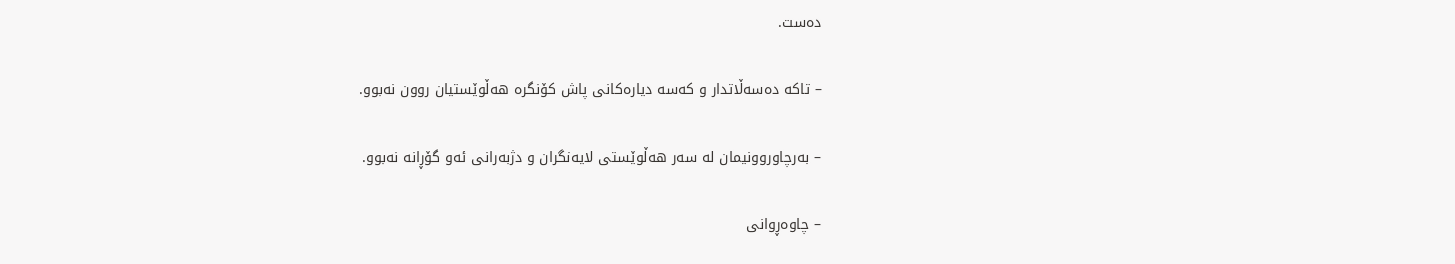دەست.

– تاکە دەسەڵاتدار و کەسە دیارەکانی پاش کۆنگرە ھەڵوێستیان روون نەبوو.

– بەرچاوروونیمان لە سەر ھەڵوێستی لایەنگران و دژبەرانی ئەو گۆڕانە نەبوو.

– چاوەڕوانی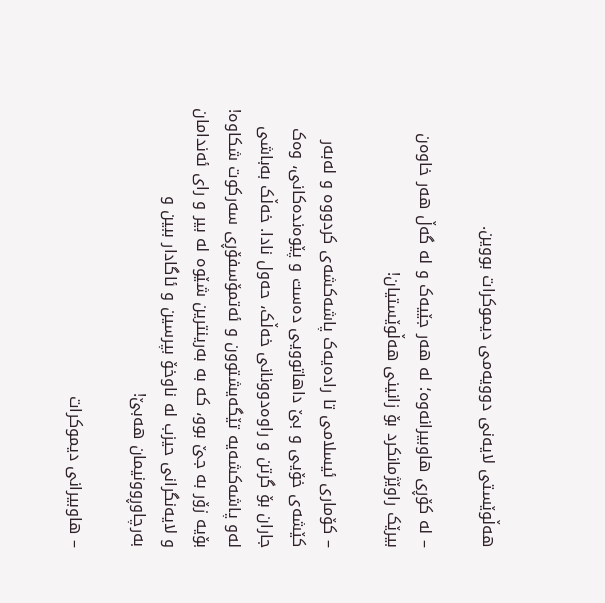ھەڵوێستی لایەنی دوویەمی دیموکرات بووین.

– لە کۆڕی ھاوبیرانەوە؛ لە ھەر جێیەک و لە گەڵ ھەر خاوەن بیرێک راوێژمانکرد بۆ زانینی ھەڵوێستیان!

– کۆماری ئیسلامی تا رادەیەک پاشەکشەی کردووە و لەبەر کێشەی خۆیی و بێ داھاتوویی دەست و پێوەندەکانی، وەک جاران بۆ گرتن و راوەدوونانی خەڵک، حەول نادا. خەڵک بەباشی لەو پاشەکشەیە تێگەیشتوون و ئەتمۆسفۆڕی سەرکوت شکاوە! بۆیە زۆر بە جێ بوو، کە بە بەرینترین شێوە لە بیر و رای ئەندامان و لایەنگرانی حیزب لە ناوخۆ بپرسین و ئاگادار ببین و بەرچاوڕوونیمان ھەبێ!

– ھاوبیرانی دیموکرات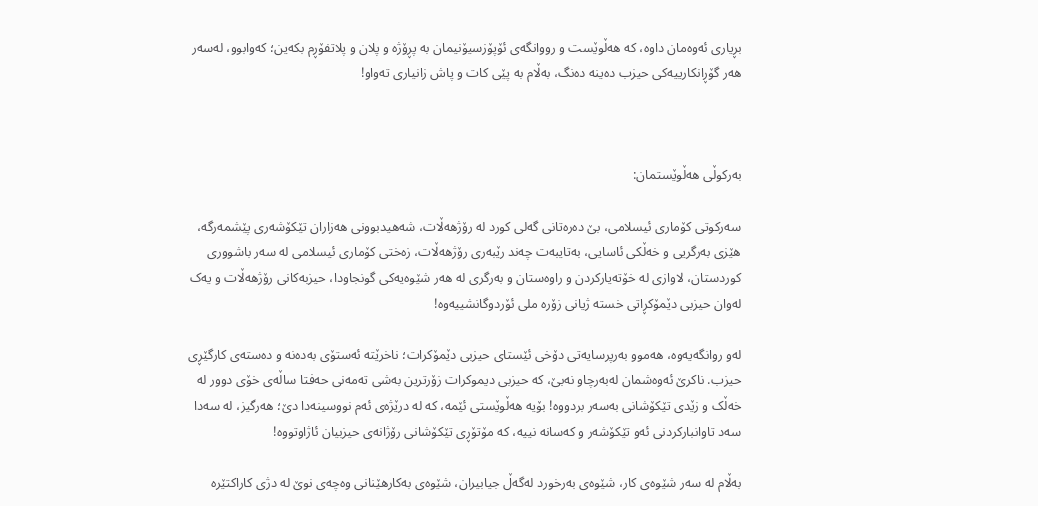بڕیاری ئەوەمان داوە، کە ھەڵوێست و رووانگەی ئۆپۆزسیۆنیمان بە پڕۆژە و پلان و پلاتفۆڕم بکەین؛ کەوابوو، لەسەر ھەر گۆڕانکارییەکی حیزب دەینە دەنگ، بەڵام بە پێی کات و پاش زانیاری تەواو!



بەرکوڵی ھەڵوێستمان:

سەرکوتی کۆماری ئیسلامی، بێ دەرەتانی گەلی کورد لە رۆژھەڵات، شەھیدبوونی ھەزاران تێکۆشەری پێشمەرگە، ھێزی بەرگریی و خەڵکی ئاسایی، بەتایبەت چەند رێبەری رۆژھەڵات، زەختی کۆماری ئیسلامی لە سەر باشووری کوردستان، لاوازی لە خۆتەیارکردن و راوەستان و بەرگری لە ھەر شێوەیەکی گونجاودا، حیزبەکانی رۆژھەڵات و یەک لەوان حیزبی دێمۆکڕاتی خستە ژیانی زۆرە ملی ئۆردوگانشییەوە!

لەو روانگەیەوە، ھەموو بەرپرسایەتی دۆخی ئێستای حیزبی دێمۆکرات؛ ناخرێتە ئەستۆی بەدەنە و دەستەی کارگێڕی حیزب. ناکرێ ئەوەشمان لەبەرچاو نەبێ، کە حیزبی دیموکرات زۆرترین بەشی تەمەنی حەفتا ساڵەی خۆی دوور لە خەڵک و زێدی تێکۆشانی بەسەر بردووە! بۆیە ھەڵوێستی ئێمە، کە لە درێژەی ئەم نووسینەدا دێ؛ ھەرگیز، لە سەدا سەد تاوانبارکردنی ئەو تێکۆشەر و کەسانە نییە، کە مۆتۆڕی تێکۆشانی رۆژانەی حیزبیان ئاژاوتووە!

بەڵام لە سەر شێوەی کار، شێوەی بەرخورد لەگەڵ جیابیران، شێوەی بەکارھێنانی وەچەی نوێ لە دژی کاراکتێرە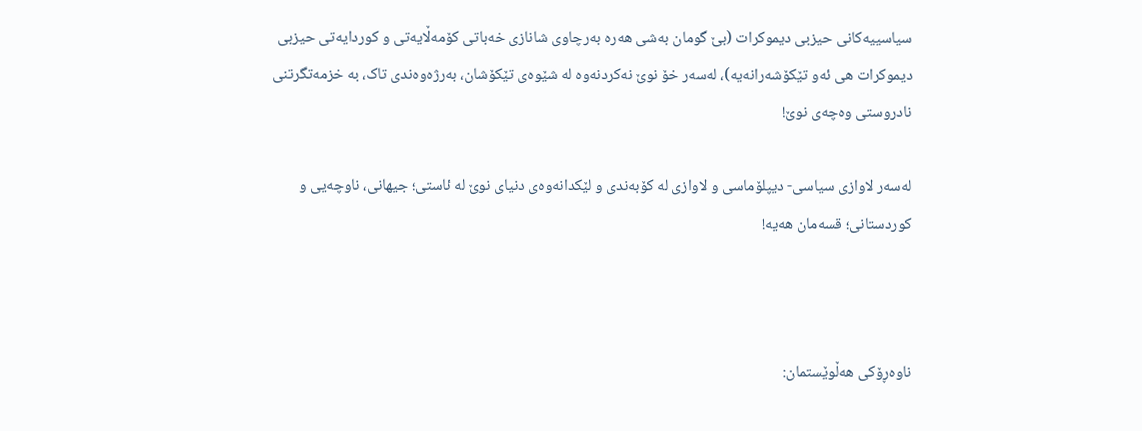سیاسییەکانی حیزبی دیموکرات (بێ گومان بەشی ھەرە بەرچاوی شانازی خەباتی کۆمەڵایەتی و کوردایەتی حیزبی دیموکرات ھی ئەو تێکۆشەرانەیە)، لەسەر خۆ نوێ نەکردنەوە لە شێوەی تێکۆشان، بەرژەوەندی تاک، بە خزمەتگرتنی نادروستی وەچەی نوێ!

لەسەر لاوازی سیاسی- دیپلۆماسی و لاوازی لە کۆبەندی و لێکدانەوەی دنیای نوێ لە ئاستی؛ جیھانی، ناوچەیی و کوردستانی؛ قسەمان ھەیە!



ناوەڕۆکی ھەڵوێستمان: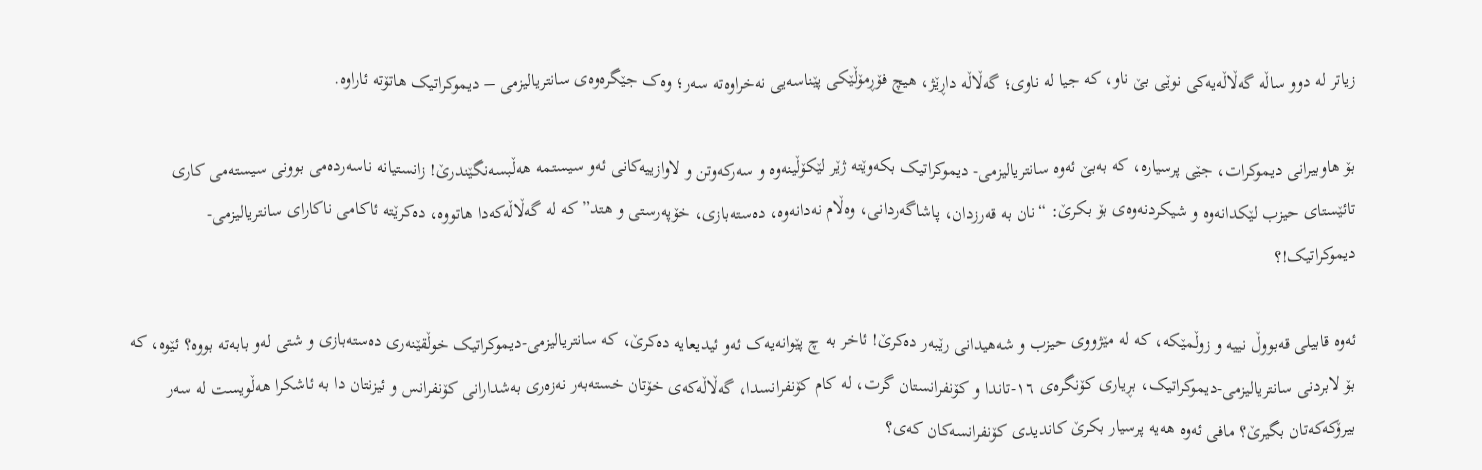زیاتر لە دوو ساڵە گەڵاڵەیەکی نوێی بێ ناو، کە جیا لە ناوی؛ گەڵاڵە داڕێژ، ھیچ فۆڕمۆڵێکی پێناسەیی نەخراوەتە سەر؛ وەک جێگرەوەی سانتریالیزمی – دیموکراتیک ھاتۆتە ئاراوە.

بۆ ھاوبیرانی دیموکرات، جێی پرسیارە، کە بەبێ ئەوە سانتریالیزمی- دیموکراتیک بکەوێتە ژێر لێکۆڵینەوە و سەرکەوتن و لاوازییەکانی ئەو سیستمە ھەڵبسەنگێندرێ! زانستیانە ناسەردەمی بوونی سیستەمی کاری تائێستای حیزب لێکدانەوە و شیکردنەوەی بۆ بکرێ: “نان بە قەرزدان، پاشاگەردانی، وەڵام نەدانەوە، دەستەبازی، خۆپەرستی و ھتد” کە لە گەڵاڵەکەدا ھاتووە، دەکرێتە ئاکامی ناکارای سانتریالیزمی- دیموکراتیک!؟

ئەوە قابیلی قەبووڵ نییە و زوڵمێکە، کە لە مێژووی حیزب و شەھیدانی رێبەر دەکرێ! ئاخر بە چ پێوانەیەک ئەو ئیدیعایە دەکرێ، کە سانتریالیزمی-دیموکراتیک خوڵقێنەری دەستەبازی و شتی لەو بابەتە بووە؟ ئێوە، کە بۆ لابردنی سانتریالیزمی-دیموکراتیک، بڕیاری کۆنگرەی ١٦-تاندا و کۆنفرانستان گرت، لە کام کۆنفرانسدا، گەڵاڵەکەی خۆتان خستەبەر نەزەری بەشدارانی کۆنفرانس و ئیزنتان دا بە ئاشکرا ھەڵویست لە سەر بیرۆکەکەتان بگیرێ؟ مافی ئەوە ھەیە پرسیار بکرێ کاندیدی کۆنفرانسەکان کەی؟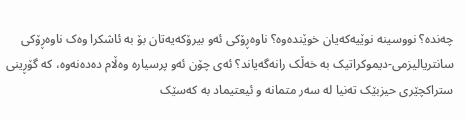چەندە؟ نووسینە نوێیەکەیان خوێندەوە؟ ناوەڕۆکی ئەو بیرۆکەیەتان بۆ بە ئاشکرا وەک ناوەڕۆکی سانتریالیزمی-دیموکراتیک بە خەڵک رانەگەیاند؟ ئەی چۆن ئەو پرسیارە وەڵام دەدەنەوە، کە گۆڕینی ستراکچێری حیزبێک تەنیا لە سەر متمانە و ئیعتیماد بە کەسێک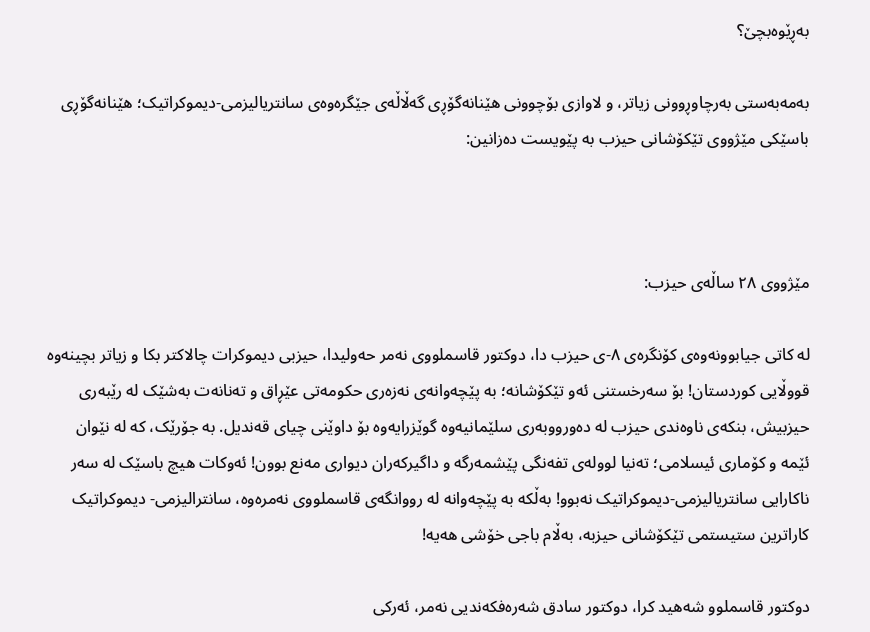بەڕێوەبچێ؟

بەمەبەستی بەرچاوڕوونی زیاتر، و لاوازی بۆچوونی ھێنانەگۆڕی گەڵاڵەی جێگرەوەی سانتریالیزمی-دیموکراتیک؛ ھێنانەگۆڕی باسێکی مێژووی تێکۆشانی حیزب بە پێویست دەزانین:



مێژووی ٢٨ ساڵەی حیزب:

لە کاتی جیابوونەوەی کۆنگرەی ٨-ی حیزب دا، دوکتور قاسملووی نەمر حەولیدا، حیزبی دیموکرات چالاکتر بکا و زیاتر بچینەوە قووڵایی کوردستان! بۆ سەرخستنی ئەو تێکۆشانە؛ بە پێچەوانەی نەزەری حکومەتی عێڕاق و تەنانەت بەشێک لە رێبەری حیزبیش، بنکەی ناوەندی حیزب لە دەورووبەری سلێمانیەوە گوێزرایەوە بۆ داوێنی چیای قەندیل. بە جۆرێک، کە لە نێوان ئێمە و کۆماری ئیسلامی؛ تەنیا لوولەی تفەنگی پێشمەرگە و داگیرکەران دیواری مەنع بوون! ئەوکات ھیچ باسێک لە سەر ناکارایی سانتریالیزمی-دیموکراتیک نەبوو! بەڵکە بە پێچەوانە لە رووانگەی قاسملووی نەمرەوە، سانترالیزمی- دیموکراتیک کاراترین ستیستمی تێکۆشانی حیزبە، بەڵام باجی خۆشی ھەیە!

دوکتور قاسملوو شەھید کرا، دوکتور سادق شەرەفکەندیی نەمر، ئەرکی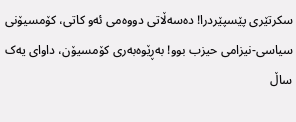سکرتێری پێسپێردرا! دەسەڵاتی دووەمی ئەو کاتی، کۆمسیۆنی سیاسی-نیزامی حیزب بوو! بەڕێوەبەری کۆمسیۆن، داوای یەک ساڵ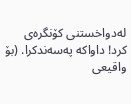لەدواخستنی کۆنگرەی کرد! داواکە پەسەندکرا. (بۆ واقیعی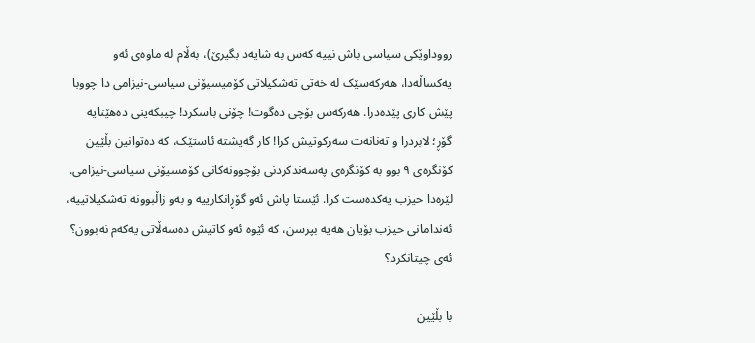رووداوێکی سیاسی باش نییە کەس بە شایەد بگیرێ)، بەڵام لە ماوەی ئەو یەکساڵەدا، ھەرکەسێک لە خەتی تەشکیلاتی کۆمیسیۆنی سیاسی-نیزامی دا چووبا پێش کاری پێدەدرا. ھەرکەس بۆچی دەگوت! چۆنی باسکرد! چیبکەینی دەھێنایە گۆڕ؛ لابردرا و تەنانەت سەرکوتیش کرا! کار گەیشتە ئاستێک، کە دەتوانین بڵێین کۆنگرەی ٩ بوو بە کۆنگرەی پەسەندکردنی بۆچوونەکانی کۆمسیۆنی سیاسی-نیزامی. لێرەدا حیزب یەکدەست کرا. ئێستا پاش ئەو گۆڕانکارییە و بەو زاڵبوونە تەشکیلاتییە، ئەندامانی حیزب بۆیان ھەیە بپرسن، کە ئێوە ئەو کاتیش دەسەڵاتی یەکەم نەبوون؟ ئەی چیتانکرد؟

با بڵێین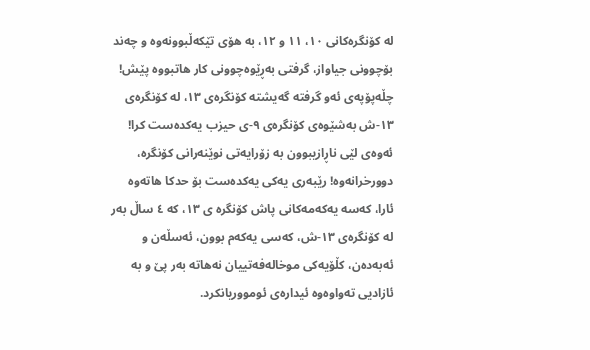لە کۆنگرەکانی ١٠، ١١ و ١٢، بە ھۆی تێکەڵبوونەوە و چەند بۆچوونی جیاواز، گرفتی بەڕێوەچوونی کار ھاتبووە پێش! چڵەپۆپەی ئەو گرفتە گەیشتە کۆنگرەی ١٣، لە کۆنگرەی ١٣-ش بەشێوەی کۆنگرەی ٩-ی حیزب یەکدەست کرا! ئەوەی لێی ناڕازیبوون بە زۆرایەتی نوێنەرانی کۆنگرە، دوورخرانەوە! رێبەری یەکی یەکدەست بۆ حدکا ھاتەوە ئارا، کەسە یەکەمەکانی پاش کۆنگرە ی ١٣، کە ٤ ساڵ بەر لە کۆنگرەی ١٣-ش، کەسی یەکەم بوون، ئەسڵەن و ئەبەدەن، کڵۆیەکی موخالەفەتییان نەھاتە بەر پێ و بە ئازادیی تەواوەوە ئیدارەی ئومووریانکرد.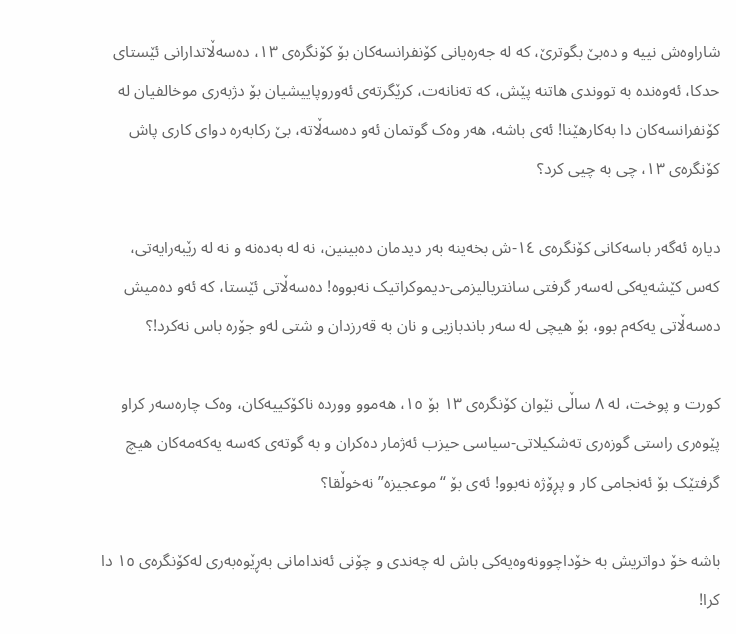شاراوەش نییە و دەبێ بگوترێ، کە لە جەرەیانی کۆنفرانسەکان بۆ کۆنگرەی ١٣، دەسەڵاتدارانی ئێستای حدکا، ئەوەندە بە تووندی ھاتنە پێش، کە تەنانەت، کرێگرتەی ئەوروپاییشیان بۆ دژبەری موخالفیان لە کۆنفرانسەکان دا بەکارھێنا! ئەی باشە، ھەر وەک گوتمان ئەو دەسەڵاتە، بێ رکابەرە دوای کاری پاش کۆنگرەی ١٣، چی بە چیی کرد؟

دیارە ئەگەر باسەکانی کۆنگرەی ١٤-ش بخەینە بەر دیدمان دەبینین، نە لە بەدەنە و نە لە رێبەرایەتی، کەس کێشەیەکی لەسەر گرفتی سانتریالیزمی-دیموکراتیک نەبووە! دەسەڵاتی ئێستا، کە ئەو دەمیش دەسەڵاتی یەکەم بوو، بۆ ھیچی لە سەر باندبازیی و نان بە قەرزدان و شتی لەو جۆرە باس نەکرد!؟

کورت و پوخت، لە ٨ ساڵی نێوان کۆنگرەی ١٣ بۆ ١٥، ھەموو ووردە ناکۆکییەکان، وەک چارەسەر کراو پێوەری راستی گوزەری تەشکیلاتی-سیاسی حیزب ئەژمار دەکران و بە گوتەی کەسە یەکەمەکان ھیچ گرفتێک بۆ ئەنجامی کار و پڕۆژە نەبوو! ئەی بۆ “موعجیزە” نەخوڵقا؟

باشە خۆ دواتریش بە خۆداچوونەوەیەکی باش لە چەندی و چۆنی ئەندامانی بەڕێوەبەری لەکۆنگرەی ١٥ دا کرا!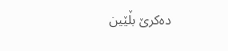دەکرێ بڵێین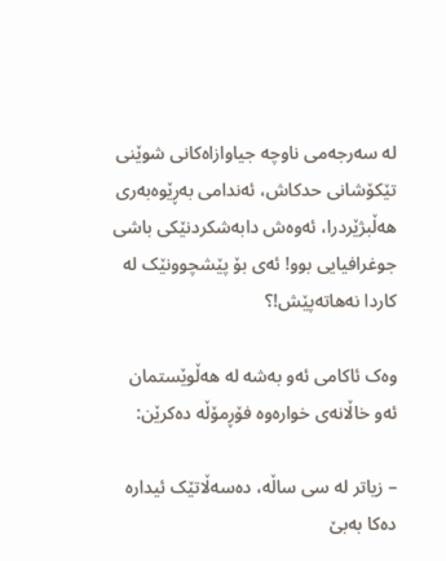لە سەرجەمی ناوچە جیاوازاەکانی شوێنی تێکۆشانی حدکاش، ئەندامی بەڕێوەبەری ھەڵبژێردرا، ئەوەش دابەشکردنێکی باشی جوغرافیایی بوو! ئەی بۆ پێشچوونێک لە کاردا نەھاتەپێش!؟

وەک ئاکامی ئەو بەشە لە ھەڵوێستمان ئەو خاڵانەی خوارەوە فۆڕمۆڵە دەکرێن:

– زیاتر لە سی ساڵە، دەسەڵاتێک ئیدارە دەکا بەبێ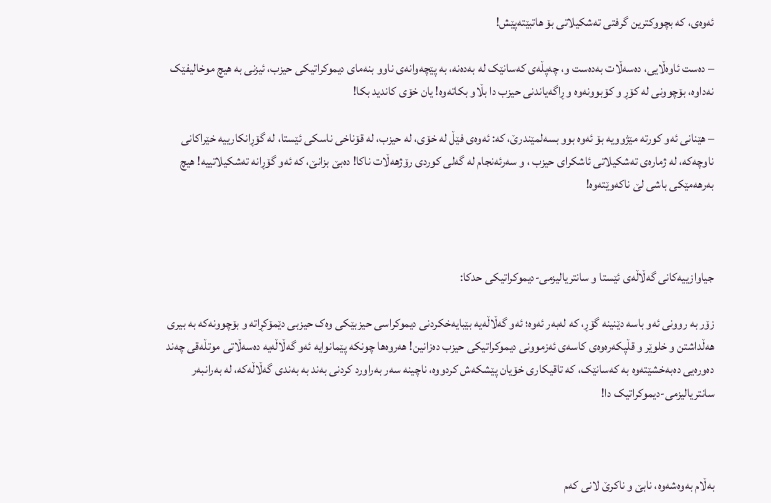ئەوەی، کە بچووکترین گرفتی تەشکیلاتی بۆ ھاتبێتەپێش!

– دەست ئاوەڵایی، دەسەڵات بەدەست و، چەپڵەی کەسانێک لە بەدەنە، بە پێچەوانەی ناوو بنەمای دیموکراتیکی حیزب، ئیزنی بە ھیچ موخالیفێک نەداوە، بۆچوونی لە کۆڕ و کۆبوونەوە و ڕاگەیاندنی حیزب دا بڵاو بکاتەوە! یان خۆی کاندید بکا!

– ھێنانی ئەو کورتە مێژوویە بۆ ئەوە بوو بسەلمێندرێ، کە: ئەوەی فێڵ لە خۆی، لە حیزب، لە قۆناخی ناسکی ئێستا، لە گۆڕانکارییە خێراکانی ناوچەکە، لە ژمارەی تەشکیلاتی ئاشکرای حیزب ، و سەرئەنجام لە گەلی کوردی رۆژھەڵات ناکا! دەبێ بزانێ، کە ئەو گۆڕانە تەشکیلاتییە! ھیچ بەرھەمێکی باشی لێ ناکەوێتەوە!



جیاوازییەکانی گەڵاڵەی ئێستا و سانتریالیزمی-دیموکراتیکی حدکا:

زۆر بە روونی ئەو باسە دێنینە گۆڕ، کە لەبەر ئەوە؛ ئەو گەڵاڵەیە بێبایەخکردنی دیموکراسی حیزبێکی وەک حیزبی دێمۆکڕاتە و بۆچوونەکە بە بیری ھەڵداشتن و خلوێر و قڵپکەرەوەی کاسەی ئەزموونی دیموکراتیکی حیزب دەزانین! ھەروەھا چونکە پێمانوایە ئەو گەڵاڵەیە دەسەڵاتی موتڵەقی چەند دەورەیی دەبەخشێتەوە بە کەسانێک، کە تاقیکاری خۆیان پێشکەش کردووە، ناچینە سەر بەراورد کردنی بەند بە بەندی گەڵاڵەکە، لە بەرانبەر سانتریالیزمی-دیموکراتیک دا!



بەڵام بەوەشەوە، نابێ و ناکرێ لانی کەم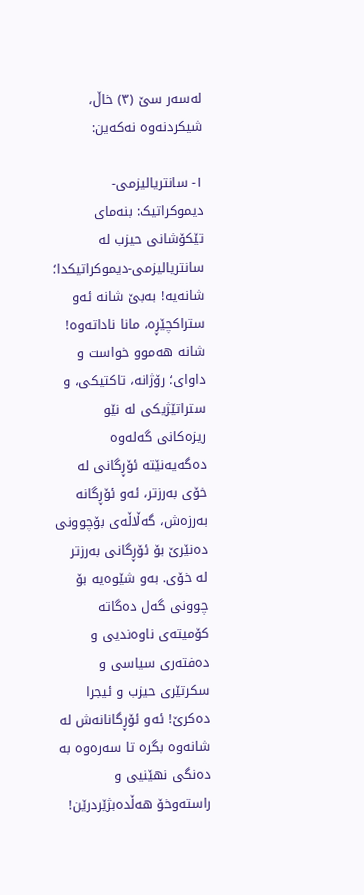لەسەر سێ (٣) خاڵ، شیکردنەوە نەکەین:

١- سانتریالیزمی-دیموکراتیک: بنەمای تێکۆشانی حیزب لە سانتریالیزمی-دیموکراتیکدا؛ شانەیە! بەبێ شانە ئەو ستراکچێڕە، مانا ناداتەوە! شانە ھەموو خواست و داوای؛ رۆژانە، تاکتیکی، و ستراتێژیکی لە نێو ریزەکانی گەلەوە دەگەیەنێتە ئۆڕگانی لە خۆی بەرزتر، ئەو ئۆڕگانە بەرزەش، گەڵاڵەی بۆچوونی دەنێرێ بۆ ئۆڕگانی بەرزتر لە خۆی. بەو شێوەیە بۆ چوونی گەل دەگاتە کۆمیتەی ناوەندیی و دەفتەری سیاسی و سکرتێری حیزب و ئیجرا دەکرێ! ئەو ئۆڕگانانەش لە شانەوە بگرە تا سەرەوە بە دەنگی نھێنیی و راستەوخۆ ھەڵدەبژێردرێن!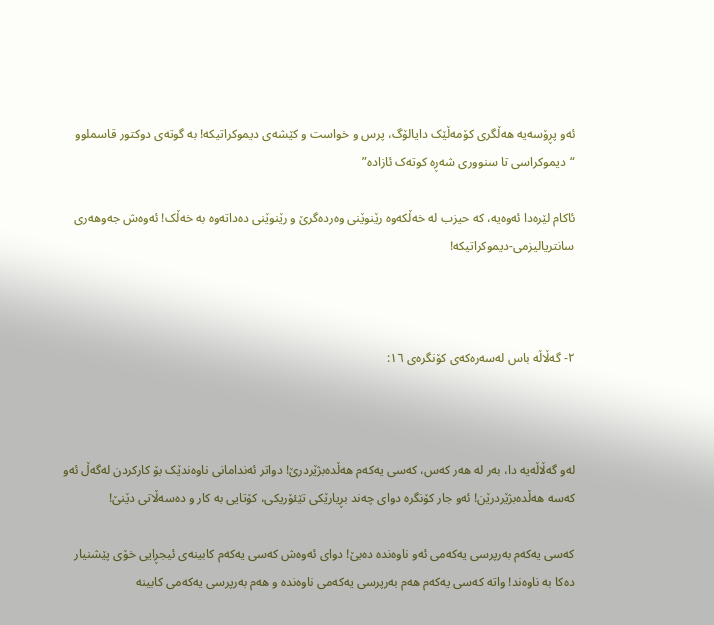ئەو پڕۆسەیە ھەڵگری کۆمەڵێک دایالۆگ، پرس و خواست و کێشەی دیموکراتیکە! بە گوتەی دوکتور قاسملوو “دیموکراسی تا سنووری شەڕە کوتەک ئازادە”

ئاکام لێرەدا ئەوەیە، کە حیزب لە خەڵکەوە رێنوێنی وەردەگرێ و رێنوێنی دەداتەوە بە خەڵک! ئەوەش جەوھەری سانتریالیزمی-دیموکراتیکە!



٢- گەڵاڵە باس لەسەرەکەی کۆنگرەی ١٦:



لەو گەڵاڵەیە دا، بەر لە ھەر کەس، کەسی یەکەم ھەڵدەبژێردرێ! دواتر ئەندامانی ناوەندێک بۆ کارکردن لەگەڵ ئەو کەسە ھەڵدەبژێردرێن! ئەو جار کۆنگرە دوای چەند بڕیارێکی تێئۆریکی، کۆتایی بە کار و دەسەڵاتی دێنێ!

کەسی یەکەم بەرپرسی یەکەمی ئەو ناوەندە دەبێ! دوای ئەوەش کەسی یەکەم کابینەی ئیجڕایی خۆی پێشنیار دەکا بە ناوەند! واتە کەسی یەکەم ھەم بەرپرسی یەکەمی ناوەندە و ھەم بەرپرسی یەکەمی کابینە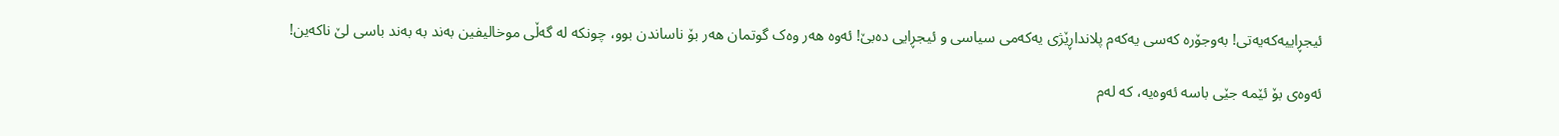ئیجڕاییەکەیەتی! بەوجۆرە کەسی یەکەم پلانداڕێژی یەکەمی سیاسی و ئیجڕایی دەبێ! ئەوە ھەر وەک گوتمان ھەر بۆ ناساندن بوو، چونکە لە گەڵی موخالیفین بەند بە بەند باسی لێ ناکەین!

ئەوەی بۆ ئێمە جێی باسە ئەوەیە، کە لەم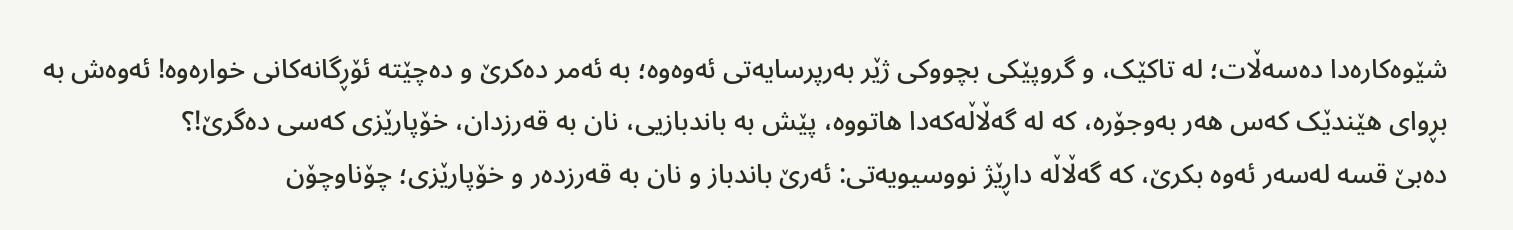شێوەکارەدا دەسەڵات؛ لە تاکێک، و گروپێکی بچووکی ژێر بەرپرسایەتی ئەوەوە؛ بە ئەمر دەکرێ و دەچێتە ئۆڕگانەکانی خوارەوە! ئەوەش بە بڕوای ھێندێک کەس ھەر بەوجۆرە، کە لە گەڵاڵەکەدا ھاتووە، پێش بە باندبازیی، نان بە قەرزدان، خۆپارێزی کەسی دەگرێ!؟
دەبێ قسە لەسەر ئەوە بکرێ، کە گەڵاڵە داڕێژ نووسیویەتی: ئەرێ باندباز و نان بە قەرزدەر و خۆپارێزی؛ چۆناوچۆن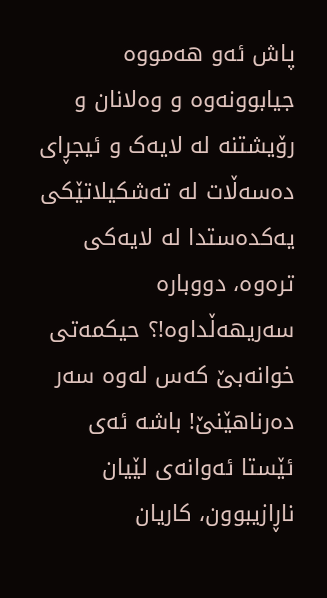پاش ئەو ھەمووە جیابوونەوە و وەلانان و رۆیشتنە لە لایەک و ئیجڕای دەسەڵات لە تەشکیلاتێکی یەکدەستدا لە لایەکی ترەوە، دووبارە سەریھەڵداوە!؟ حیکمەتی خوانەبێ کەس لەوە سەر دەرناھێنێ! باشە ئەی ئێستا ئەوانەی لێیان ناڕازیبوون، کاریان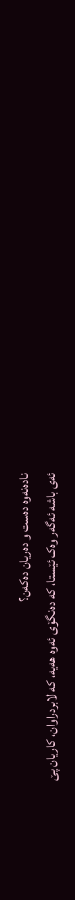نادەنەوە دەست و دەریان دەکەن؟
ئەی باشە ئەگەر وەک ئێستا، کە دەنگۆی ئەوە ھەیە، کە لابردراوان، کاریان پێ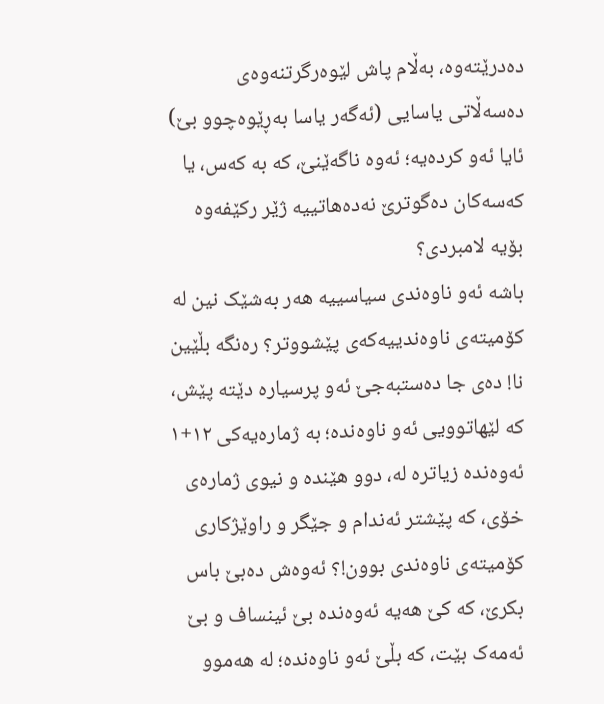دەدرێتەوە، بەڵام پاش لێوەرگرتنەوەی دەسەڵاتی یاسایی (ئەگەر یاسا بەڕێوەچوو بێ) ئایا ئەو کردەیە؛ ئەوە ناگەێنێ، کە بە کەس، یا کەسەکان دەگوترێ نەدەھاتییە ژێر رکێفەوە بۆیە لامبردی؟
باشە ئەو ناوەندی سیاسییە ھەر بەشێک نین لە کۆمیتەی ناوەندییەکەی پێشووتر؟ رەنگە بڵێین نا! دەی جا دەستبەجێ ئەو پرسیارە دێتە پێش، کە لێھاتوویی ئەو ناوەندە؛ بە ژمارەیەکی ١٢+١ ئەوەندە زیاترە لە، دوو ھێندە و نیوی ژمارەی خۆی، کە پێشتر ئەندام و جێگر و راوێژکاری کۆمیتەی ناوەندی بوون!؟ ئەوەش دەبێ باس بکرێ، کە کێ ھەیە ئەوەندە بێ ئینساف و بێ ئەمەک بێت، کە بڵێ ئەو ناوەندە؛ لە ھەموو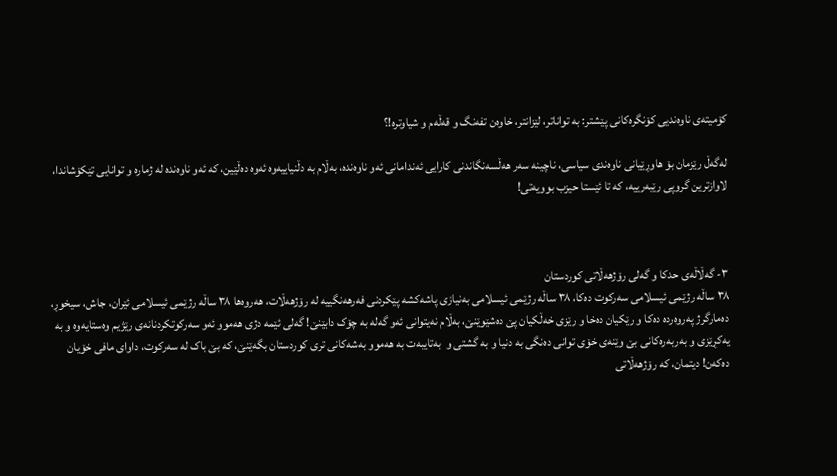کۆمیتەی ناوەندیی کۆنگرەکانی پێشتر: بە تواناتر، لێزانتر، خاوەن تفەنگ و قەڵەم و شیاوترە!؟

لەگەڵ رێزمان بۆ ھاوڕێیانی ناوەندی سیاسی، ناچینە سەر ھەڵسەنگاندنی کارایی ئەندامانی ئەو ناوەندە، بەڵام بە دڵنیاییەوە ئەوە دەڵێین، کە ئەو ناوەندە لە ژمارە و توانایی تێکۆشاندا، لاوازترین گروپی رێبەرییە، کە تا ئێستا حیزب بوویەتی!



٣- گەڵاڵەی حدکا و گەلی رۆژھەڵاتی کوردستان
٣٨ ساڵە رژێمی ئیسلامی سەرکوت دەکا، ٣٨ ساڵە رژێمی ئیسلامی بەنیازی پاشەکشە پێکردنی فەرھەنگییە لە رۆژھەڵات، ھەروەھا ٣٨ ساڵە رژێمی ئیسلامی ئێران، جاش، سیخوڕ، دەمارگرژ پەروەردە دەکا و رێکیان دەخا و رێزی خەڵکیان پێ دەشێوێنێ، بەڵام نەیتوانی ئەو گەلە بە چۆک دابێنێ! گەلی ئێمە دژی ھەموو ئەو سەرکوتکردنانەی رێژیم وەستایەوە و بە یەکڕێزی و بەربەرەکانی بێ وێنەی خۆی توانی دەنگی بە دنیا و بە گشتی و  بەتایبەت بە ھەموو بەشەکانی تری کوردستان بگەێنێ، کە بێ باک لە سەرکوت، داوای مافی خۆیان دەکەن! دیتمان، کە رۆژھەڵاتی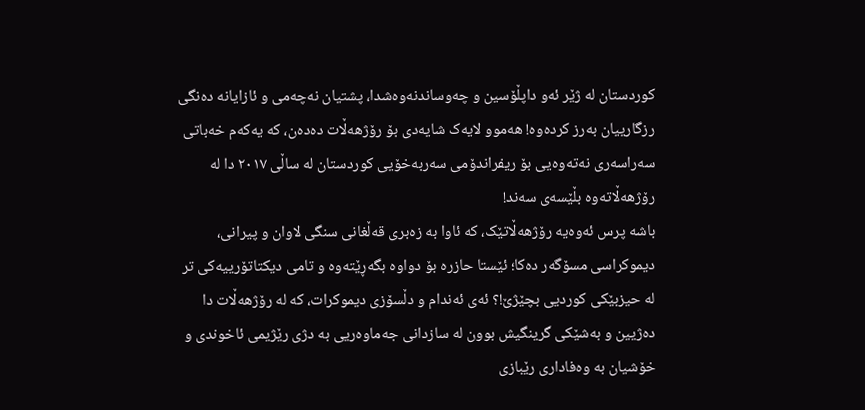کوردستان لە ژێر ئەو داپڵۆسین و چەوساندنەوەشدا، پشتیان نەچەمی و ئازایانە دەنگی رزگارییان بەرز کردەوە! ھەموو لایەک شایەدی بۆ رۆژھەڵات دەدەن، کە یەکەم خەباتی سەراسەری نەتەوەیی بۆ ریفراندۆمی سەربەخۆیی کوردستان لە ساڵی ٢٠١٧ دا لە رۆژھەڵاتەوە بڵێسەی سەند!
باشە پرس ئەوەیە رۆژھەڵاتێک، کە ئاوا بە زەبری قەڵغانی سنگی لاوان و پیرانی، دیموکراسی مسۆگەر دەکا؛ ئێستا حازرە بۆ دواوە بگەڕێتەوە و تامی دیکتاتۆرییەکی تر لە حیزبێکی کوردیی بچێژێ!؟ ئەی ئەندام و دڵسۆزی دیموکرات، کە لە رۆژھەڵات دا دەژیین و بەشێکی گرینگیش بوون لە سازدانی جەماوەریی بە دژی رێژیمی ئاخوندی و خۆشیان بە وەفاداری رێبازی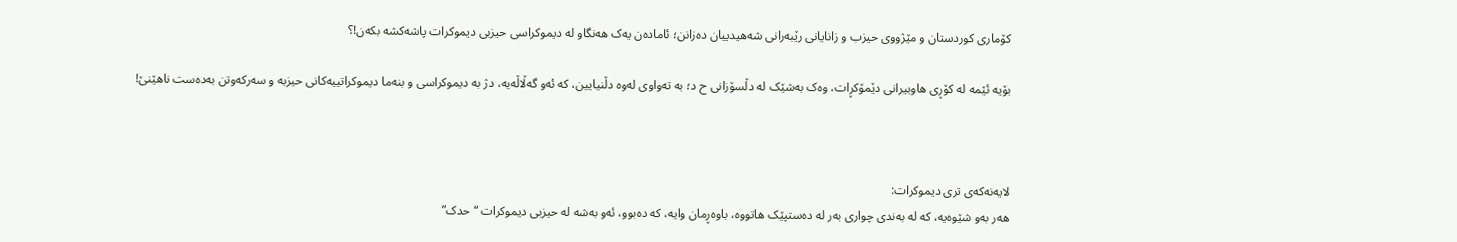کۆماری کوردستان و مێژووی حیزب و زانایانی رێبەرانی شەھیدییان دەزانن؛ ئامادەن یەک ھەنگاو لە دیموکراسی حیزبی دیموکرات پاشەکشە بکەن!؟

بۆیە ئێمە لە کۆڕی ھاوبیرانی دێمۆکڕات، وەک بەشێک لە دڵسۆزانی ح د؛ بە تەواوی لەوە دڵنیایین، کە ئەو گەڵاڵەیە، دژ بە دیموکراسی و بنەما دیموکراتییەکانی حیزبە و سەرکەوتن بەدەست ناھێنێ!



لایەنەکەی تری دیموکرات:
ھەر بەو شێوەیە، کە لە بەندی چواری بەر لە دەستپێک ھاتووە، باوەڕمان وایە، کە دەبوو، ئەو بەشە لە حیزبی دیموکرات “حدک”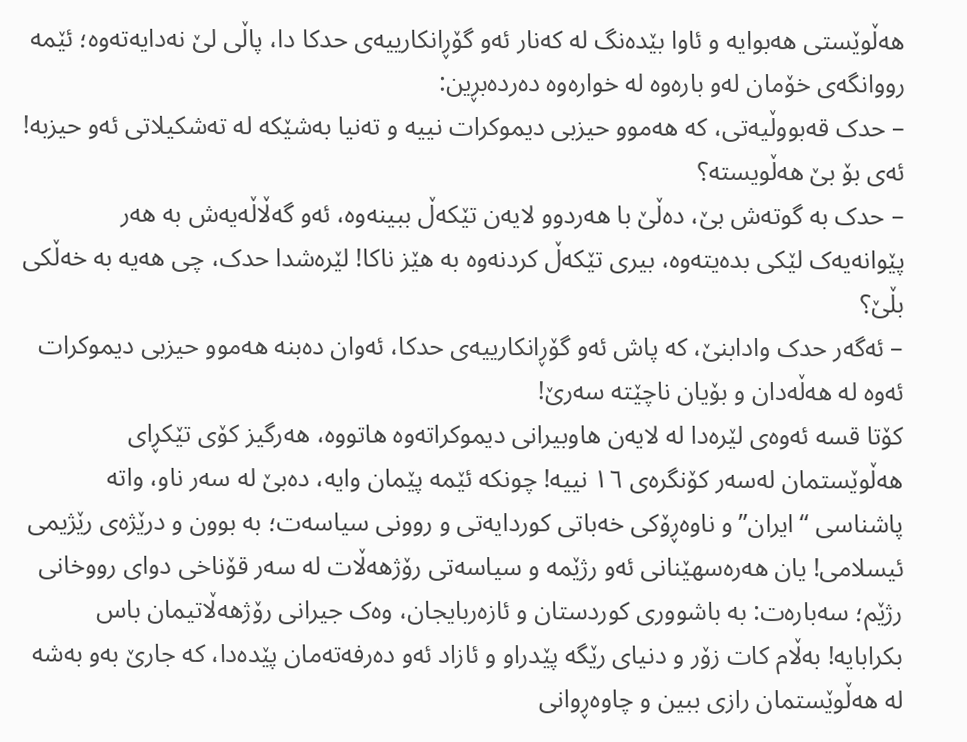ھەڵوێستی ھەبوایە و ئاوا بێدەنگ لە کەنار ئەو گۆڕانکارییەی حدکا دا، پاڵی لێ نەدایەتەوە؛ ئێمە رووانگەی خۆمان لەو بارەوە لە خوارەوە دەردەبڕین:
– حدک قەبووڵیەتی، کە ھەموو حیزبی دیموکرات نییە و تەنیا بەشێکە لە تەشکیلاتی ئەو حیزبە! ئەی بۆ بێ ھەڵویستە؟
– حدک بە گوتەش بێ، دەڵێ با ھەردوو لایەن تێکەڵ ببینەوە، ئەو گەڵاڵەیەش بە ھەر پێوانەیەک لێکی بدەیتەوە، بیری تێکەڵ کردنەوە بە ھێز ناکا! لێرەشدا حدک، چی ھەیە بە خەڵکی بڵێ؟
– ئەگەر حدک وادابنێ، کە پاش ئەو گۆڕانکارییەی حدکا، ئەوان دەبنە ھەموو حیزبی دیموکرات ئەوە لە ھەڵەدان و بۆیان ناچێتە سەرێ!
کۆتا قسە ئەوەی لێرەدا لە لایەن ھاوبیرانی دیموکراتەوە ھاتووە، ھەرگیز کۆی تێکڕای ھەڵوێستمان لەسەر کۆنگرەی ١٦ نییە! چونکە ئێمە پێمان وایە، دەبێ لە سەر ناو، واتە پاشناسی “ایران” و ناوەڕۆکی خەباتی کوردایەتی و روونی سیاسەت؛ بە بوون و درێژەی رێژیمی ئیسلامی! یان ھەرەسھێنانی ئەو رژێمە و سیاسەتی رۆژھەڵات لە سەر قۆناخی دوای رووخانی رژێم؛ سەبارەت: بە باشووری کوردستان و ئازەربایجان، وەک جیرانی رۆژھەڵاتیمان باس بکرابایە! بەڵام کات زۆر و دنیای رێگە پێدراو و ئازاد ئەو دەرفەتەمان پێدەدا، کە جارێ بەو بەشە لە ھەڵوێستمان رازی ببین و چاوەڕوانی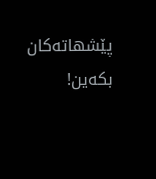پێشھاتەکان بکەین!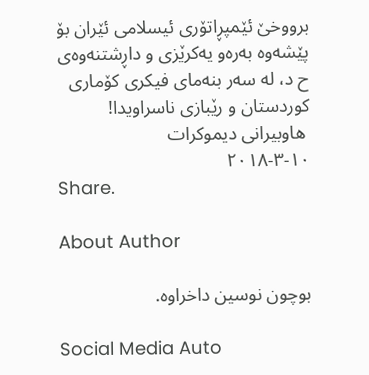برووخێ ئێمپڕاتۆری ئیسلامی ئێران بۆ پێشەوە بەرەو یەکرێزی و داڕشتنەوەی ح د، لە سەر بنەمای فیکری کۆماری کوردستان و رێبازی ناسراویدا!
 ھاوبیرانی دیموکرات
١٠-٣-٢٠١٨
Share.

About Author

بوچون نوسین داخراوە.

Social Media Auto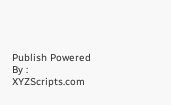Publish Powered By : XYZScripts.com